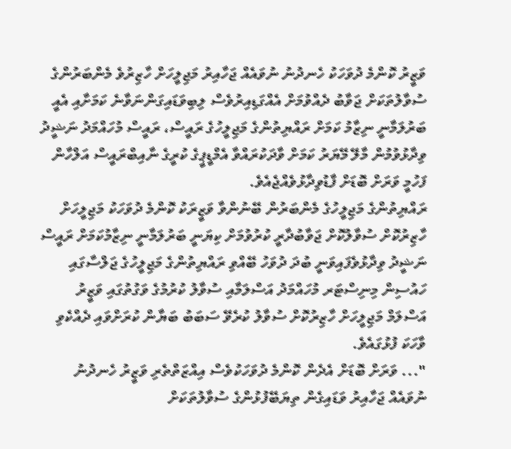ވަޒީރު ކޮންމެ ދުވަހަކު ހެނދުނު ނުވައެއް ޖަހާއިރު މަޖިލީހަށް ހާޒިރުވެ މެންބަރުންގެ ސުވާލުތަކަށް ޖަވާބު ދެއްވުމަށް އެއްގަޑިއިރުވެސް ލިބިވަޑައިގަންނަވާނެ ކަމަށާއި އެއީ ބަރުލަމާނީ ނިޒާމު ކަމަށް ރައްޔިތުންގެ މަޖިލީހުގެ ރައީސް، ރައީސް މުހައްމަދު ނަޝީދު ވިދާޅުވުމުން މާލޭ މޭޔަރު ކަމަށް ވާދަކުރައްވާ އެމްޑީޕީގެ ކުރީގެ ނާއިބްރައީސް އަލްހާން ފަހުމީ ވަރަށް ބޮޑަށް ފާޑުވިދާޅުވެއްޖެއެވެ.
ރައްޔިތުންގެ މަޖިލީހުގެ މެންބަރުން ބޭނުންވާ ވަޒީރަކު ކޮންމެ ދުވަހަކު މަޖިލީހަށް ހާޒިރުކޮށް ސުވާލުކޮށް ޖަވާބުދާރީ ކުރުވުމަށް ކިޔަނީ ބަރުލަމާނީ ނިޒާމުކަމަށް ރައީސް ނަޝީދު ވިދާޅުވެފައިވަނީ ބުދަ ދުވަހު ބޭއްވި ރައްޔިތުންގެ މަޖިލީހުގެ ޖަލްސާގައި ހައުސިން މިނިސްޓަރ މުހައްމަދު އަސްލަމާއި ސުވާލު ކުރުމުގެ ވަގުތުގައި ވަޒީރު އަސްލަމް މަޖިލީހަށް ހާޒިރުކޮށް ސުވާލު ކުރެވޭ ސަބަބު ބަޔާން ކުރަށްވައި ދެއްކެވި ވާހަކަ ފުޅުގައެވެ.
"... ވަރަށް ބޮޑަށް އެދެން ކޮންމެ ދުވަހަކުވެސް އިއްޒަތްތެރި ވަޒީރު ހެނދުނު ނުވައެއް ޖަހާއިރު ވަޑައިގެން ތިޔަބޭފުޅުންގެ ސުވާލުތަކަށް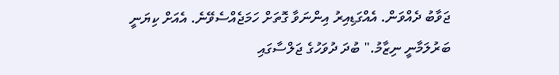ޖަވާބު ދެއްވަން. އެއްގަޑިއިރު އިންނަވާ ގޮތަށް ހަމަޖެއްސެވޭނެ. އެއަށް ކިޔަނީ ބަރުލަމާނީ ނިޒާމު." ބުދަ ދުވަހުގެ ޖަލްސާގައި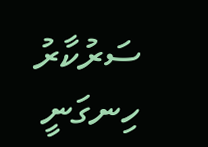ސަރުކާރު ހިނގަނީ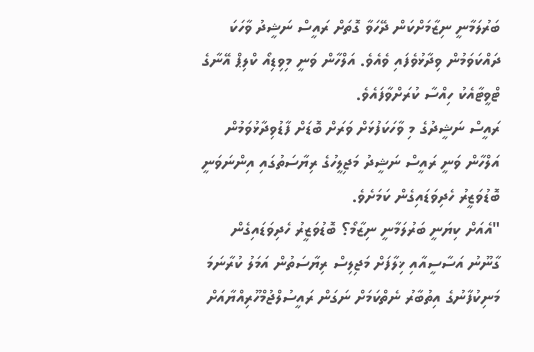ބަރުލަމާނީ ނިޒާމަށްކަން ދޭހަވާ ގޮތަށް ރައީސް ނަޝީދު ވާހަކަ ދައްކަވަމުން ވިދާޅުވެފައި ވެއެވެ. އަލްހާން ވަނީ މިވިޑިއޯ ކްލިޕް އޭނާގެ ޓްވީޓާއެކު ހިއްސާ ކުރަށްވާފައެވެ.
ރައީސް ނަޝީދުގެ މި ވާހަކަފުޅަށް ވަރަށް ބޮޑަށް ފާޑުވިދާޅުވަމުން އަލްހާން ވަނީ ރައީސް ނަޝީދު މަޖިލީހުގެ ރިޔާސަތުގައި އިންނަވަނީ ބޮޑުވަޒީރު ހެދިވަޑައިގެން ކަމަށެވެ.
"އެއަށް ކިޔަނީ ބަރުލަމާނީ ނިޒާމޯ؟ ބޮޑުވަޒީރު ހެދިވަޑައިގެން ގާނޫނު އަސާސީއާއި ޚިލާފަށް މަޖިލިސް ރިޔާސަތުން އަމަލު ކުރާނަމަ މަނިކުފާނުގެ އިތުބާރު ނެތްކަމަށް ނަގަން ރައީސުލްޖުމްހޫރިއްޔާއަށް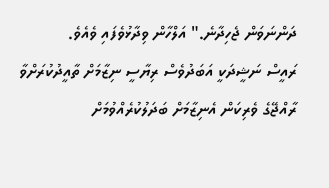ދަންނަވަން ޖެހިދާނެ." އަލްހާން ވިދާޅުވެފައި ވެއެވެ.
ރައީސް ނަޝީދަކީ އަބަދުވެސް ރިޔާސީ ނިޒާމަށް ތާއީދުކުރަށްވާ ރާއްޖޭގެ ވެރިކަން އެނިޒާމަށް ބަދަލުކުރެއްވުމަށް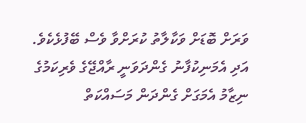ވަރަށް ބޮޑަށް ވަކާލާތު ކުރަށްވާ ވެސް ބޭފުޅެކެވެ. އަދި އެމަނިކުފާނު ގެންދަވަނީ ރާއްޖޭގެ ވެރިކަމުގެ ނިޒާމު އެމަގަށް ގެންދަން މަސައްކަތް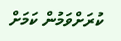ކުރަށްވަމުން ކަމަށް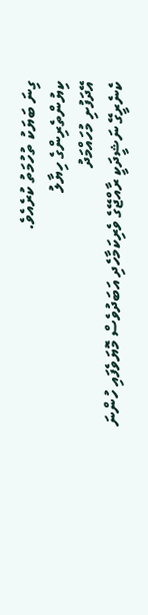ގިނަ ބަޔަކު ތުހުމަތު ކުރެއެވެ.
ކިޔުންތެރިންގެ ހިޔާލު
އޭދަފުށި މުހައްމަދު
ކެނެރީގޭ ނަޝީދަކީ ރާއްޖޭގެ ވެރިކަމާހެދި އަބަދުވެސް މޮޔަވެފައި ހުންނަ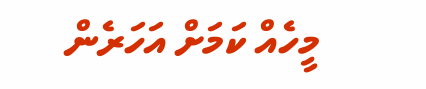މީހެއް ކަމަށް އަހަރެން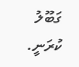ގަބޫލު ކުރަނީ.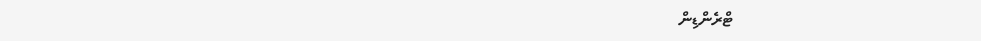ޓްރެންޑިން